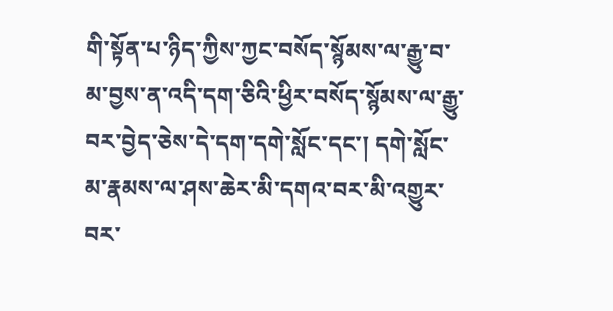གི་སྟོན་པ་ཉིད་ཀྱིས་ཀྱང་བསོད་སྙོམས་ལ་རྒྱུ་བ་མ་བྱས་ན་འདི་དག་ཅིའི་ཕྱིར་བསོད་སྙོམས་ལ་རྒྱུ་བར་བྱེད་ཅེས་དེ་དག་དགེ་སློང་དང་། དགེ་སློང་མ་རྣམས་ལ་ཤས་ཆེར་མི་དགའ་བར་མི་འགྱུར་བར་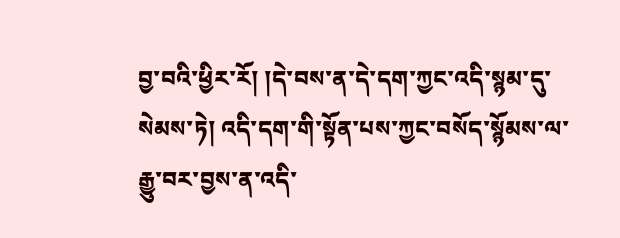བྱ་བའི་ཕྱིར་རོ། །དེ་བས་ན་དེ་དག་ཀྱང་འདི་སྙམ་དུ་སེམས་ཏེ། འདི་དག་གི་སྟོན་པས་ཀྱང་བསོད་སྙོམས་ལ་རྒྱུ་བར་བྱས་ན་འདི་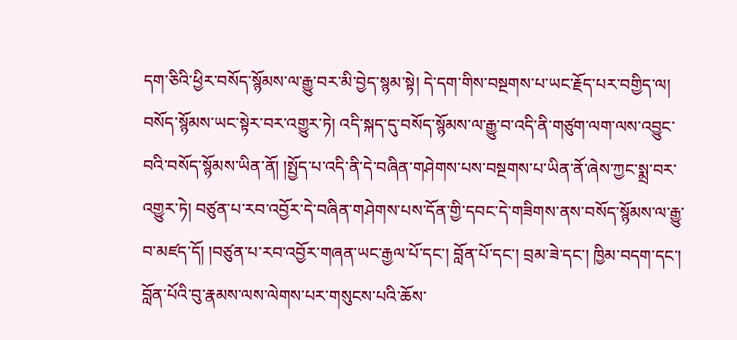དག་ཅིའི་ཕྱིར་བསོད་སྙོམས་ལ་རྒྱུ་བར་མི་བྱེད་སྙམ་སྟེ། དེ་དག་གིས་བསྔགས་པ་ཡང་རྗོད་པར་བགྱིད་ལ། བསོད་སྙོམས་ཡང་སྟེར་བར་འགྱུར་ཏེ། འདི་སྐད་དུ་བསོད་སྙོམས་ལ་རྒྱུ་བ་འདི་ནི་གཙུག་ལག་ལས་འབྱུང་བའི་བསོད་སྙོམས་ཡིན་ནོ། །སྤྱོད་པ་འདི་ནི་དེ་བཞིན་གཤེགས་པས་བསྔགས་པ་ཡིན་ནོ་ཞེས་ཀྱང་སྨྲ་བར་འགྱུར་ཏེ། བཙུན་པ་རབ་འབྱོར་དེ་བཞིན་གཤེགས་པས་དོན་གྱི་དབང་དེ་གཟིགས་ནས་བསོད་སྙོམས་ལ་རྒྱུ་བ་མཛད་དོ། །བཙུན་པ་རབ་འབྱོར་གཞན་ཡང་རྒྱལ་པོ་དང་། བློན་པོ་དང་། བྲམ་ཟེ་དང་། ཁྱིམ་བདག་དང་། བློན་པོའི་བུ་རྣམས་ལས་ལེགས་པར་གསུངས་པའི་ཆོས་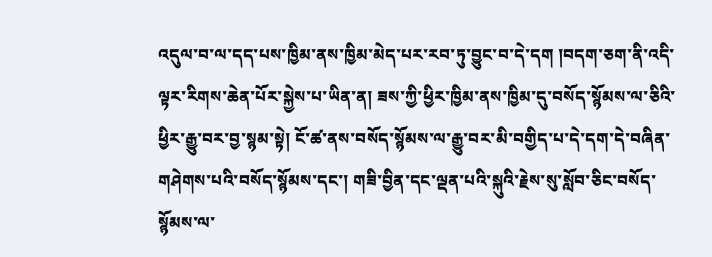འདུལ་བ་ལ་དད་པས་ཁྱིམ་ནས་ཁྱིམ་མེད་པར་རབ་ཏུ་བྱུང་བ་དེ་དག །བདག་ཅག་ནི་འདི་ལྟར་རིགས་ཆེན་པོར་སྐྱེས་པ་ཡིན་ན། ཟས་ཀྱི་ཕྱིར་ཁྱིམ་ནས་ཁྱིམ་དུ་བསོད་སྙོམས་ལ་ཅིའི་ཕྱིར་རྒྱུ་བར་བྱ་སྙམ་སྟེ། ངོ་ཚ་ནས་བསོད་སྙོམས་ལ་རྒྱུ་བར་མི་བགྱིད་པ་དེ་དག་དེ་བཞིན་གཤེགས་པའི་བསོད་སྙོམས་དང་། གཟི་བྱིན་དང་ལྡན་པའི་སྐུའི་རྗེས་སུ་སློབ་ཅིང་བསོད་སྙོམས་ལ་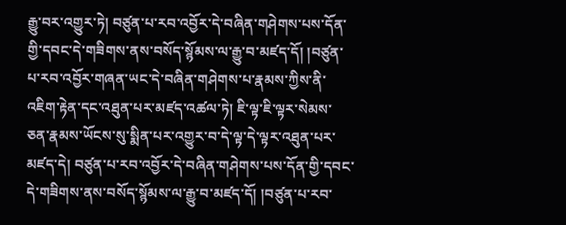རྒྱུ་བར་འགྱུར་ཏེ། བཙུན་པ་རབ་འབྱོར་དེ་བཞིན་གཤེགས་པས་དོན་གྱི་དབང་དེ་གཟིགས་ནས་བསོད་སྙོམས་ལ་རྒྱུ་བ་མཛད་དོ། །བཙུན་པ་རབ་འབྱོར་གཞན་ཡང་དེ་བཞིན་གཤེགས་པ་རྣམས་ཀྱིས་ནི་འཇིག་རྟེན་དང་འཐུན་པར་མཛད་འཚལ་ཏེ། ཇི་ལྟ་ཇི་ལྟར་སེམས་ཅན་རྣམས་ཡོངས་སུ་སྨིན་པར་འགྱུར་བ་དེ་ལྟ་དེ་ལྟར་འཐུན་པར་མཛད་དེ། བཙུན་པ་རབ་འབྱོར་དེ་བཞིན་གཤེགས་པས་དོན་གྱི་དབང་དེ་གཟིགས་ནས་བསོད་སྙོམས་ལ་རྒྱུ་བ་མཛད་དོ། །བཙུན་པ་རབ་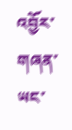འབྱོར་གཞན་ཡང་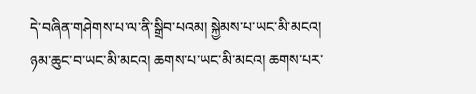དེ་བཞིན་གཤེགས་པ་ལ་ནི་སྒྲིབ་པའམ། སྐྱེམས་པ་ཡང་མི་མངའ། ཉམ་ཆུང་བ་ཡང་མི་མངའ། ཆགས་པ་ཡང་མི་མངའ། ཆགས་པར་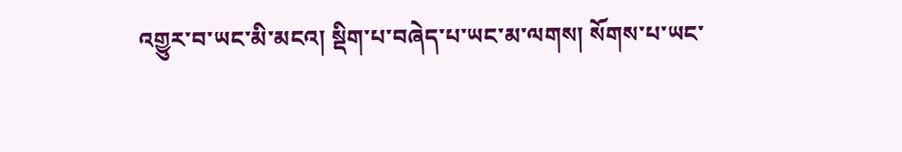འགྱུར་བ་ཡང་མི་མངའ། སྡིག་པ་བཞེད་པ་ཡང་མ་ལགས། སོགས་པ་ཡང་